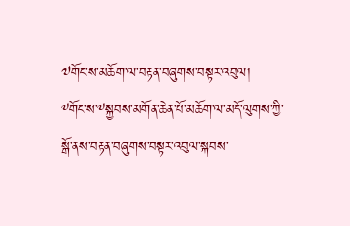༧གོང་ས་མཆོག་ལ་བརྟན་བཞུགས་བསྟར་འབུལ།
༸གོང་ས་༸སྐྱབས་མགོན་ཆེན་པོ་མཆོག་ལ་མདོ་ལུགས་ཀྱི་སྒོ་ནས་བརྟན་བཞུགས་བསྟར་འབུལ་སྐབས་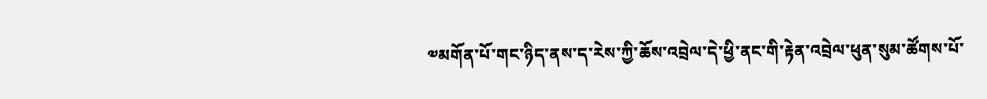༧མགོན་པོ་གང་ཉིད་ནས་ད་རེས་ཀྱི་ཆོས་འབྲེལ་དེ་ཕྱི་ནང་གི་རྟེན་འབྲེལ་ཕུན་སུམ་ཚོགས་པོ་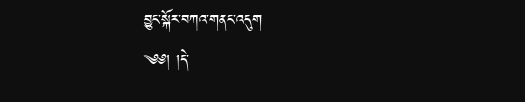བྱུང་སྐོར་བཀའ་གནང་འདུག
༄༅། །དེ་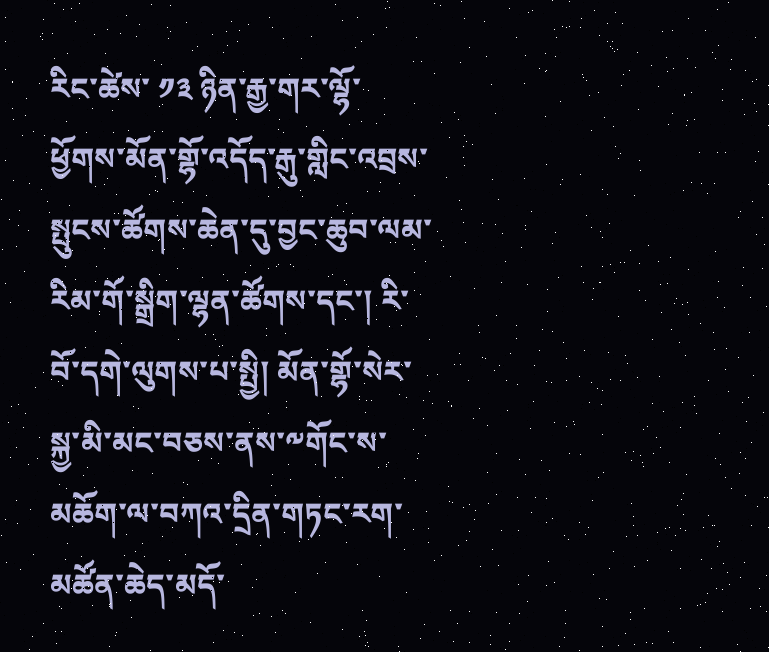རིང་ཚེས་ ༡༣ ཉིན་རྒྱ་གར་ལྷོ་ཕྱོགས་མོན་གྷོ་འདོད་རྒུ་གླིང་འབྲས་སྤུངས་ཚོགས་ཆེན་དུ་བྱང་ཆུབ་ལམ་རིམ་གོ་སྒྲིག་ལྷན་ཚོགས་དང་། རི་བོ་དགེ་ལུགས་པ་སྤྱི། མོན་གྷོ་སེར་སྐྱ་མི་མང་བཅས་ནས་༸གོང་ས་མཆོག་ལ་བཀའ་དྲིན་གཏང་རག་མཚོན་ཆེད་མདོ་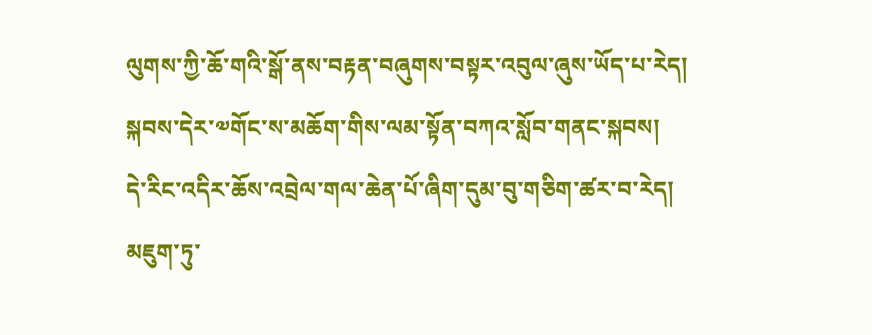ལུགས་ཀྱི་ཆོ་གའི་སྒོ་ནས་བརྟན་བཞུགས་བསྟར་འབུལ་ཞུས་ཡོད་པ་རེད།    སྐབས་དེར་༧གོང་ས་མཆོག་གིས་ལམ་སྟོན་བཀའ་སློབ་གནང་སྐབས།    དེ་རིང་འདིར་ཆོས་འབྲེལ་གལ་ཆེན་པོ་ཞིག་དུམ་བུ་གཅིག་ཚར་བ་རེད། མཇུག་ཏུ་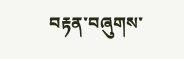བརྟན་བཞུགས་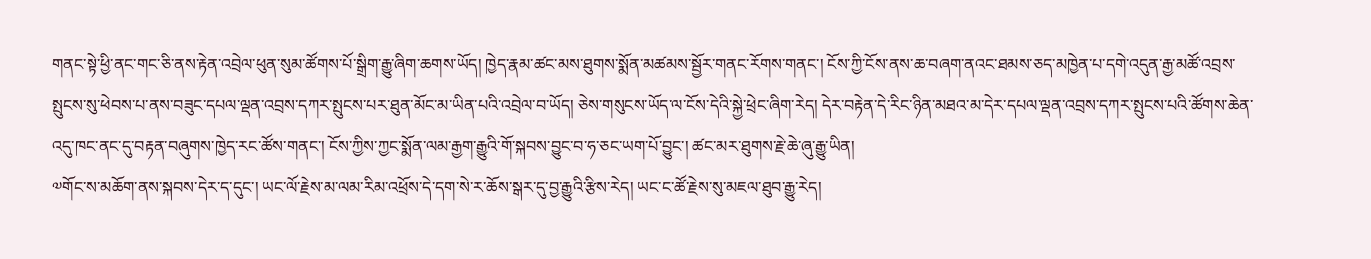གནང་སྟེ་ཕྱི་ནང་གང་ཅི་ནས་རྟེན་འབྲེལ་ཕུན་སུམ་ཚོགས་པོ་སྒྲིག་རྒྱུ་ཞིག་ཆགས་ཡོད། ཁྱེད་རྣམ་ཚང་མས་ཐུགས་སྨོན་མཚམས་སྦྱོར་གནང་རོགས་གནང་། ངོས་ཀྱི་ངོས་ནས་ཆ་བཞག་ནའང་ཐམས་ཅད་མཁྱེན་པ་དགེ་འདུན་རྒྱ་མཚོ་འབྲས་སྤུངས་སུ་ཕེབས་པ་ནས་བཟུང་དཔལ་ལྡན་འབྲས་དཀར་སྤུངས་པར་ཐུན་མོང་མ་ཡིན་པའི་འབྲེལ་བ་ཡོད། ཅེས་གསུངས་ཡོད་ལ་ངོས་དེའི་སྐྱེ་ཕྲེང་ཞིག་རེད། དེར་བརྟེན་དེ་རིང་ཉིན་མཐའ་མ་དེར་དཔལ་ལྡན་འབྲས་དཀར་སྤུངས་པའི་ཚོགས་ཆེན་འདུ་ཁང་ནང་དུ་བརྟན་བཞུགས་ཁྱེད་རང་ཚོས་གནང་། ངོས་ཀྱིས་ཀྱང་སྨོན་ལམ་རྒྱག་རྒྱུའི་གོ་སྐབས་བྱུང་བ་ཧ་ཅང་ཡག་པོ་བྱུང་། ཚང་མར་ཐུགས་རྗེ་ཆེ་ཞུ་རྒྱུ་ཡིན།
༧གོང་ས་མཆོག་ནས་སྐབས་དེར་ད་དུང་། ཡང་ལོ་རྗེས་མ་ལམ་རིམ་འཕྲོས་དེ་དག་སེ་ར་ཆོས་སྒར་དུ་བྱ་རྒྱུའི་རྩིས་རེད། ཡང་ང་ཚོ་རྗེས་སུ་མཇལ་ཐུབ་རྒྱུ་རེད།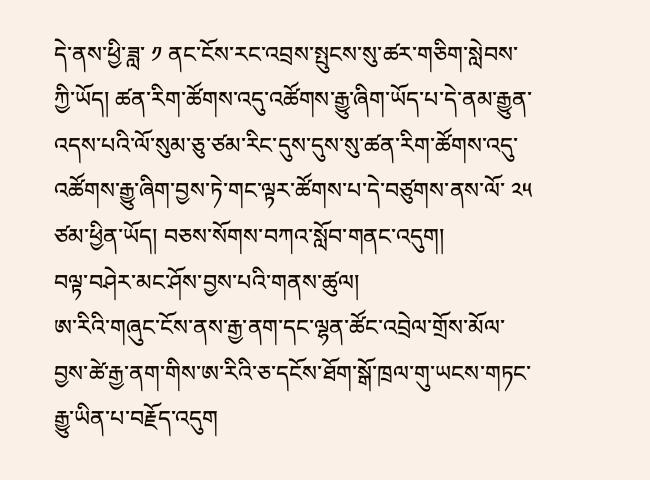དེ་ནས་ཕྱི་ཟླ་ ༡ ནང་ངོས་རང་འབྲས་སྤུངས་སུ་ཚར་གཅིག་སླེབས་ཀྱི་ཡོད། ཚན་རིག་ཚོགས་འདུ་འཚོགས་རྒྱུ་ཞིག་ཡོད་པ་དེ་ནམ་རྒྱུན་འདས་པའི་ལོ་སུམ་ཅུ་ཙམ་རིང་དུས་དུས་སུ་ཚན་རིག་ཚོགས་འདུ་འཚོགས་རྒྱུ་ཞིག་བྱས་ཏེ་གང་ལྟར་ཚོགས་པ་དེ་བཙུགས་ནས་ལོ་ ༢༥ ཙམ་ཕྱིན་ཡོད། བཅས་སོགས་བཀའ་སློབ་གནང་འདུག།
བལྟ་བཤེར་མང་ཤོས་བྱས་པའི་གནས་ཚུལ།
ཨ་རིའི་གཞུང་ངོས་ནས་རྒྱ་ནག་དང་ལྷན་ཚོང་འབྲེལ་གྲོས་མོལ་བྱས་ཚེ་རྒྱ་ནག་གིས་ཨ་རིའི་ཅ་དངོས་ཐོག་སྒོ་ཁྲལ་གུ་ཡངས་གཏང་རྒྱུ་ཡིན་པ་བརྗོད་འདུག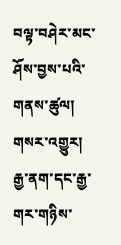བལྟ་བཤེར་མང་ཤོས་བྱས་པའི་གནས་ཚུལ།
གསར་འགྱུར།
རྒྱ་ནག་དང་རྒྱ་གར་གཉིས་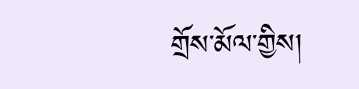གྲོས་མོལ་གྱིས།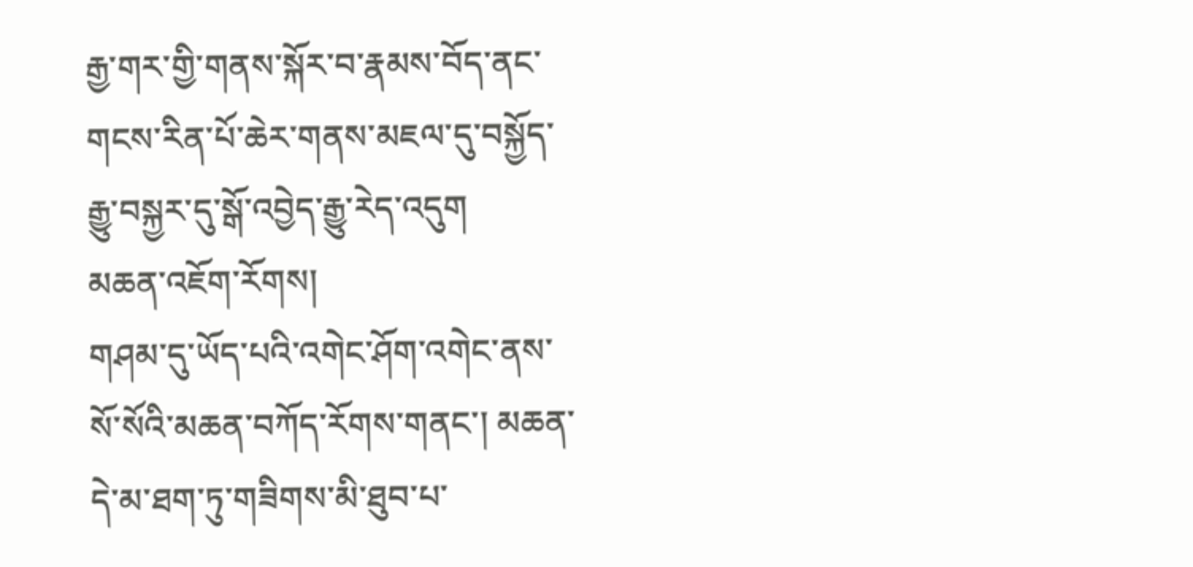རྒྱ་གར་གྱི་གནས་སྐོར་བ་རྣམས་བོད་ནང་གངས་རིན་པོ་ཆེར་གནས་མཇལ་དུ་བསྐྱོད་རྒྱུ་བསྐྱར་དུ་སྒོ་འབྱེད་རྒྱུ་རེད་འདུག
མཆན་འཇོག་རོགས།
གཤམ་དུ་ཡོད་པའི་འགེང་ཤོག་འགེང་ནས་སོ་སོའི་མཆན་བཀོད་རོགས་གནང་། མཆན་དེ་མ་ཐག་ཏུ་གཟིགས་མི་ཐུབ་པ་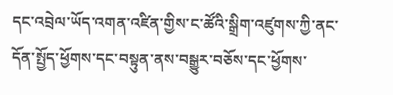དང་འབྲེལ་ཡོད་འགན་འཛིན་གྱིས་ང་ཚོའི་སྒྲིག་འཛུགས་ཀྱི་ནང་དོན་སྤྱོད་ཕྱོགས་དང་བསྟུན་ནས་བསྒྱུར་བཅོས་དང་ཕྱོགས་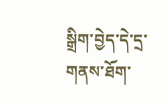སྒྲིག་བྱེད་དེ་དྲ་གནས་ཐོག་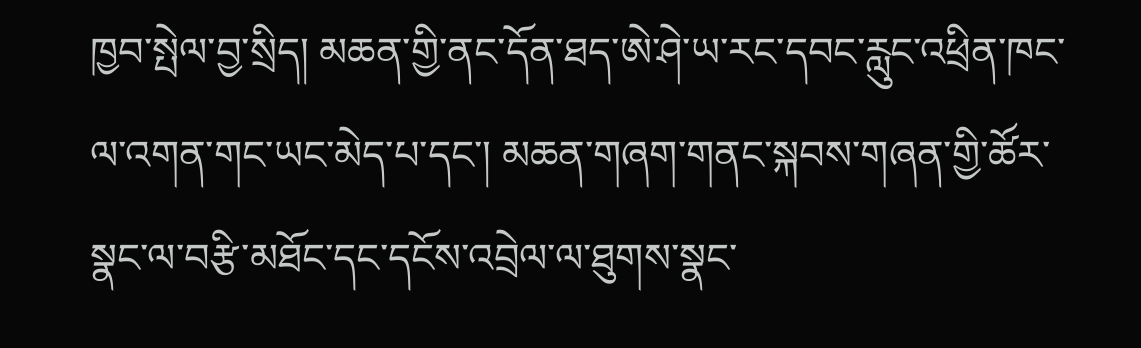ཁྱབ་སྤེལ་བྱ་སྲིད། མཆན་གྱི་ནང་དོན་ཐད་ཨེ་ཤེ་ཡ་རང་དབང་རླུང་འཕྲིན་ཁང་ལ་འགན་གང་ཡང་མེད་པ་དང་། མཆན་གཞག་གནང་སྐབས་གཞན་གྱི་ཚོར་སྣང་ལ་བརྩི་མཐོང་དང་དངོས་འབྲེལ་ལ་ཐུགས་སྣང་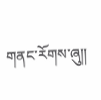གནང་རོགས་ཞུ༎